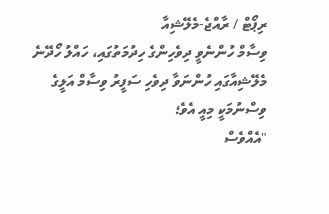ރިޕޯޓް / ރާއްޖެ-މެލޭޝިއާ
ވިސާމް ހުންނެވީ ދިވެހިންގެ ހިދުމަތުގައި، ހައްލު ހޯދޭނެ
މެލޭޝިއާގައި ހުންނަވާ ދިވެހި ސަފީރު ވިސާމް އަލީގެ ވިސްނުމަކީ މިއީ އެވެ؛
"އެއްވެސް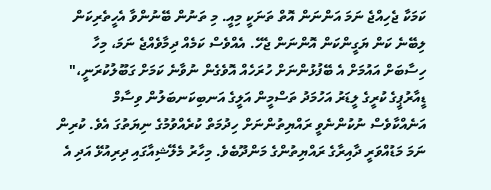ކަމަކާ ޖެހިއްޖެ ނަމަ އަންނަން އޮތް ތަނަކީ މިއީ. މި ތަނުން ބޭނުންވާ އެހީތެރިކަން ލިބޭނެ ކަން ޔަގީންކަން އޮންނަން ޖެހޭ. އެއްވެސް ކަމެއް ދިމާވެއްޖެ ނަމަ، މިހާ ހިސާބަށް އައުމަށް އެ ބޭފުޅުންނަށް ހުރަހެއް އޮވެގެން ނުވާނެ ކަމަށް ގަބޫލުކުރަނީ،"
ޑީއާރުޕީގެ ކުރީގެ ލީޑަރު އަހުމަދު ތަސްމީން އަލީގެ އަނބިކަނބަލުން ވިސާމް އަނެއްކާވެސް ނުކުންނެވީ ރައްޔިތުންނަށް ހިދުމަތް ކުރެއްވުމުގެ ނިޔަތުގަ އެވެ. ކުރިން ނަމަ މަޑުއްވަރީ ދާއިރާގެ ރައްޔިތުންގެ މަންދޫބެވެ. މިހާރު މެލޭޝިއާގައި ދިރިއުޅޭ އަދި އެ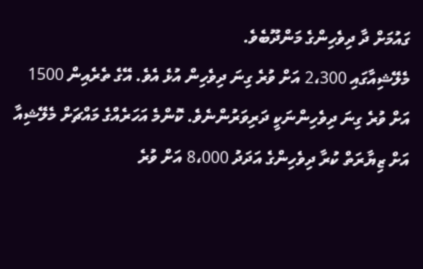ގައުމަށް ދާ ދިވެހިންގެ މަންދޫބެވެ.
މެލޭޝިއާގައި 2،300 އަށް ވުރެ ގިނަ ދިވެހިން އުޅެ އެވެ. އޭގެ ތެރެއިން 1500 އަށް ވުރެ ގިނަ ދިވެހިންނަކީ ދަރިވަރުންނެވެ. ކޮންމެ އަހަރެއްގެ މައްޗަށް މެލޭޝިއާ އަށް ޒިޔާރަތް ކުރާ ދިވެހިންގެ އަދަދު 8،000 އަށް ވުރެ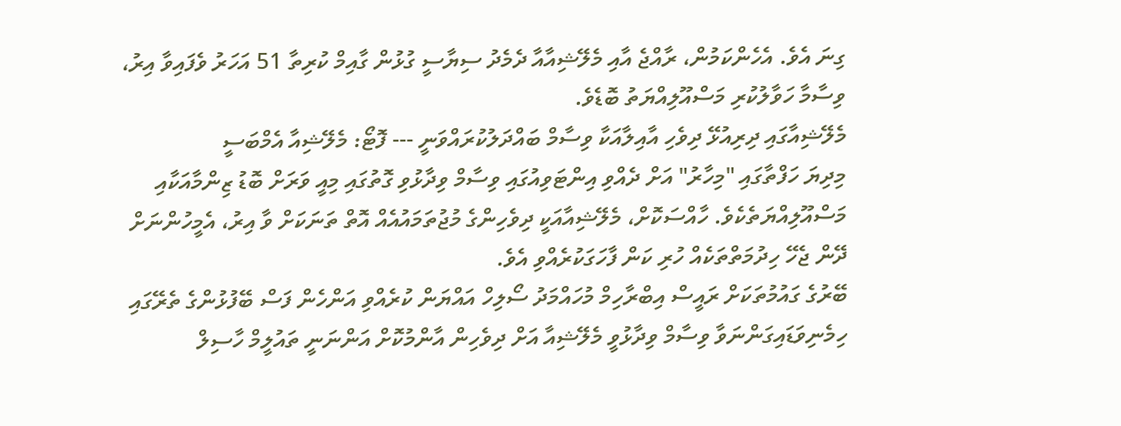ގިނަ އެވެ. އެހެންކަމުން، ރާއްޖެ އާއި މެލޭޝިއާއާ ދެމެދު ސިޔާސީ ގުޅުން ގާއިމް ކުރިތާ 51 އަހަރު ވެފައިވާ އިރު، ވިސާމާ ހަވާލުކުރި މަސްއޫލިއްޔަތު ބޮޑެވެ.
މެލޭޝިއާގައި ދިރިއުޅޭ ދިވެހި އާއިލާއަކާ ވިސާމް ބައްދަލުކުރައްވަނީ --- ފޮޓޯ: މެލޭޝިއާ އެމްބަސީ
މިދިޔަ ހަފްތާގައި "މިހާރު" އަށް ދެއްވި އިންޓަވިއުގައި ވިސާމް ވިދާޅުވި ގޮތުގައި މިއީ ވަރަށް ބޮޑު ޒިންމާއަކާއި މަސްއޫލިއްޔަތެކެވެ. ހާއްސަކޮށް، މެލޭޝިއާއަކީ ދިވެހިންގެ މުޖުތަމައުއެއް އޮތް ތަނަކަށް ވާ އިރު، އެމީހުންނަށް ދޭން ޖެހޭ ހިދުމަތްތަކެއް ހުރި ކަން ފާހަގަކުރެއްވި އެވެ.
ބޭރުގެ ގައުމުތަކަށް ރައީސް އިބްރާހިމް މުހައްމަދު ސޯލިހް އައްޔަން ކުރެއްވި އަންހެން ފަސް ބޭފުޅުންގެ ތެރޭގައި ހިމެނިވަޑައިގަންނަވާ ވިސާމް ވިދާޅުވީ މެލޭޝިއާ އަށް ދިވެހިން އާންމުކޮށް އަންނަނީ ތައުލީމް ހާސިލް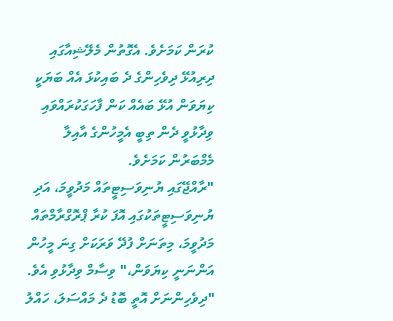ކުރަން ކަމަށެވެ. އެގޮތުން މެލޭޝިއާގައި ދިރިއުޅޭ ދިވެހިންގެ ދެ ބައިކުޅަ އެއް ބަޔަކީ ކިޔަވަން އުޅޭ ބައެއް ކަން ފާހަގަކުރައްވައި ވިދާޅުވީ ދެން ތިބީ އެމީހުންގެ އާއިލާ މެމްބަރުން ކަމަށެވެ.
"ރާއްޖޭގައި ޔުނިވަސިޓީތައް މަދުވީމަ، އަދި ޔުނިވަސިޓީތަކުގައި އޮފަ ކުރާ ޕްރޮގްރާމްތައް މަދުވީމަ، މިތަނަށް ފުދޭ ވަރަކަށް ގިނަ މީހުން އަންނަނީ ކިޔަވަން،" ވިސާމް ވިދާޅުވި އެވެ.
"ދިވެހިންނަށް އޮތީ ބޮޑު ދެ މައްސަލަ، ހައްލު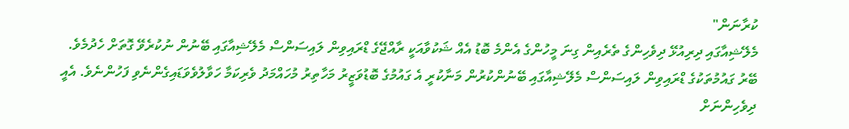ކުރާނަން"
މެލޭޝިއާގައި ދިރިއުޅޭ ދިވެހިންގެ ތެރެއިން ގިނަ މީހުންގެ އެންމެ ބޮޑު އެއް ޝަކުވާއަކީ ރާއްޖޭގެ ޑްރައިވިން ލައިސަންސް މެލޭޝިއާގައި ބޭނުން ނުކުރެވޭ ގޮތަށް ހެދުމެވެ. ބޭރު ގައުމުތަކުގެ ޑްރައިވިން ލައިސަންސް މެލޭޝިއާގައި ބޭނުންކުރުން މަނާކުރީ އެ ގައުމުގެ ބޮޑުވަޒީރު މަހާތިރު މުހައްމަދު ވެރިކަމާ ހަވާލުވެވަޑައިގެންނެވި ފަހުންނެވެ. އެއީ ދިވެހިންނަށް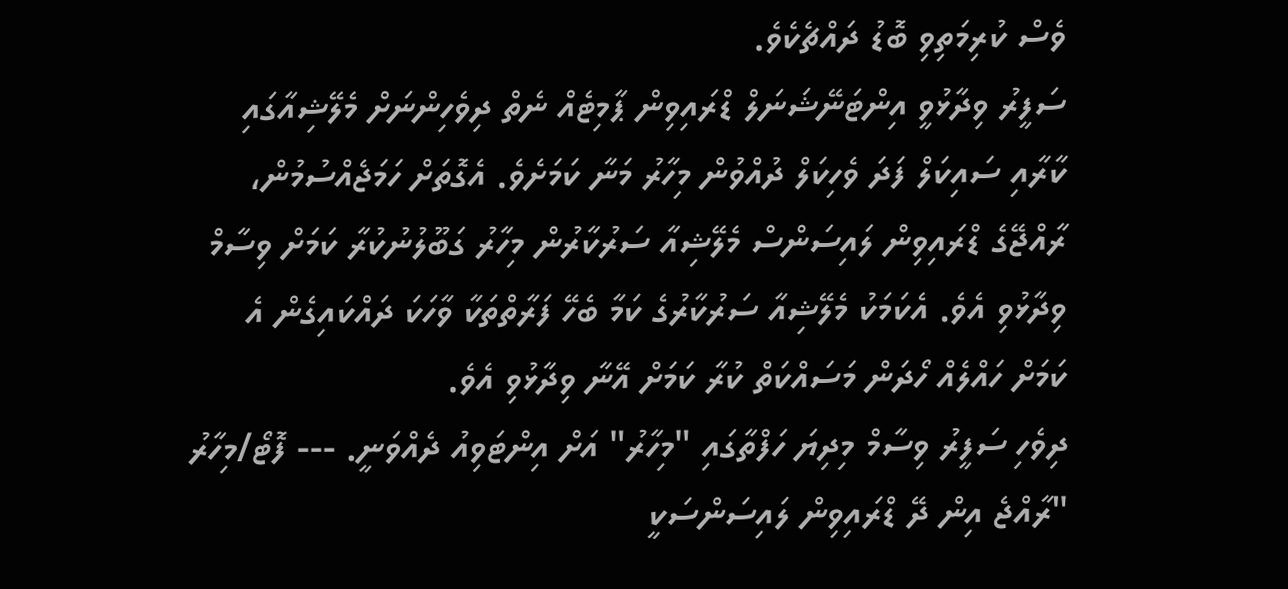ވެސް ކުރިމަތިވި ބޮޑު ދައްޗެކެވެ.
ސަފީރު ވިދާޅުވީ އިންޓަނޭޝަނަލް ޑްރައިވިން ޕާމިޓެއް ނެތް ދިވެހިންނަށް މެލޭޝިއާގައި ކާރާއި ސައިކަލް ފަދަ ވެހިކަލް ދުއްވުން މިހާރު މަނާ ކަމަށެވެ. އެގޮތަށް ހަމަޖެއްސުމުން، ރާއްޖޭގެ ޑްރައިވިން ލައިސަންސް މެލޭޝިއާ ސަރުކާރުން މިހާރު ގަބޫލުނުކުރާ ކަމަށް ވިސާމް ވިދާޅުވި އެވެ. އެކަމަކު މެލޭޝިއާ ސަރުކާރުގެ ކަމާ ބެހޭ ފަރާތްތަކާ ވާހަކަ ދައްކައިގެން އެ ކަމަށް ހައްލެއް ހޯދަން މަސައްކަތް ކުރާ ކަމަށް އޭނާ ވިދާޅުވި އެވެ.
ދިވެހި ސަފީރު ވިސާމް މިދިޔަ ހަފްތާގައި "މިހާރު" އަށް އިންޓަވިއު ދެއްވަނީ. --- ފޮޓޯ/މިހާރު
"ރާއްޖެ އިން ދޭ ޑްރައިވިން ލައިސަންސަކީ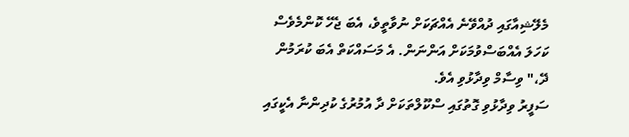މެލޭޝިއާގައި ދުއްވޭނެ އެއްޗަކަށް ނުވާތީވެ، އެބަ ޖެހޭ ކޮންމެވެސް ކަހަލަ އެއްބަސްވުމަކަށް އަންނަން. އެ މަސައްކަތް އެބަ ކުރަމުން ދޭ،" ވިސާމް ވިދާޅުވި އެވެ.
ސަފީރު ވިދާޅުވި ގޮތުގައި ސްކޫލްތަކަށް ދާ އުމުރުގެ ކުދިންނާ އެކީގައި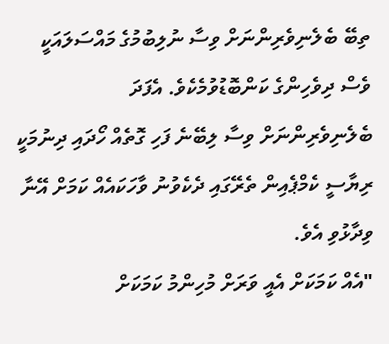ތިބޭ ބެލެނިވެރިންނަށް ވިސާ ނުލިބުމުގެ މައްސަލައަކީ ވެސް ދިވެހިންގެ ކަންބޮޑުވުމެކެވެ. އެފަދަ ބެލެނިވެރިންނަށް ވިސާ ލިބޭނެ ފަހި ގޮތެއް ހޯދައި ދިނުމަކީ ރިޔާސީ ކެމްޕެއިން ތެރޭގައި ދެކެވުނު ވާހަކައެއް ކަމަށް އޭނާ ވިދާޅުވި އެވެ.
"އެއް ކަމަކަށް އެއީ ވަރަށް މުހިންމު ކަމަކަށް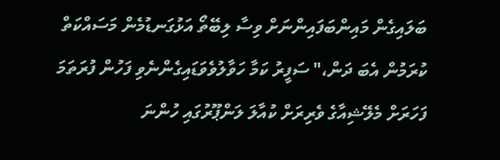ބަލައިގެން މައިންބަފައިންނަށް ވިސާ ލިބޭތޯ އަޅުގަނޑުމެން މަސައްކަތް ކުރަމުން އެބަ ދަން،" ސަފީރު ކަމާ ހަވާލުވެވަޑައިގެންނެވި ފަހުން ފުރަތަމަ ފަހަރަށް މެލޭޝިއާގެ ވެރިރަށް ކުއާލަ ލަންޕޫރުގައި ހުންނަ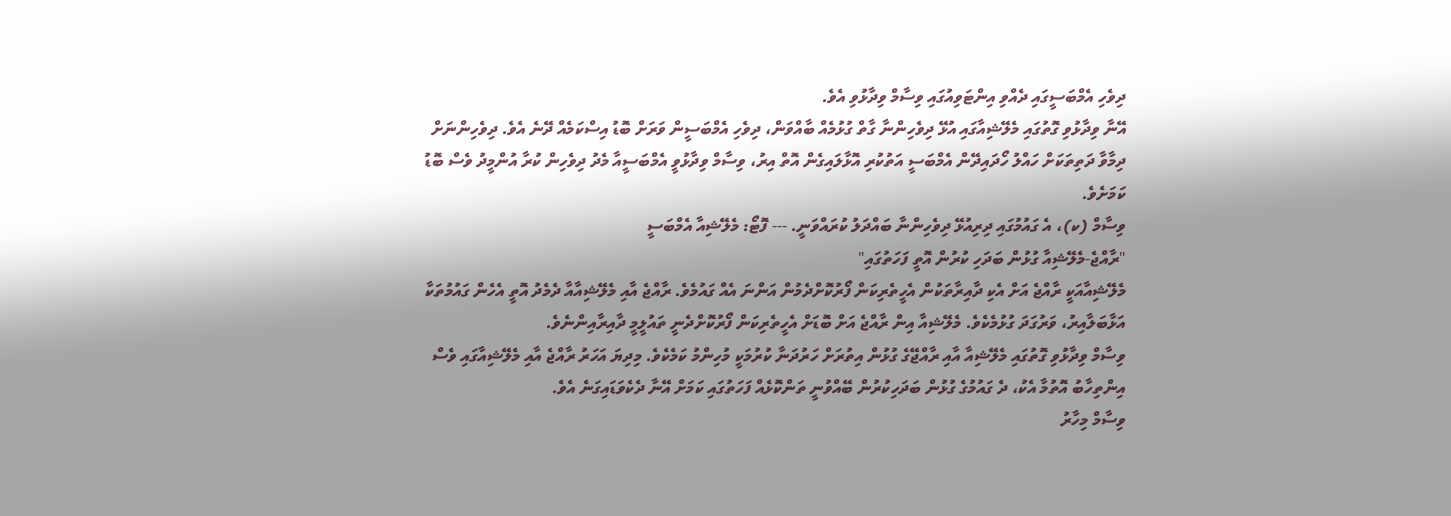ދިވެހި އެމްބަސީގައި ދެއްވި އިންޓަވިއުގައި ވިސާމް ވިދާޅުވި އެވެ.
އޭނާ ވިދާޅުވި ގޮތުގައި މެލޭޝިއާގައި އުޅޭ ދިވެހިންނާ ގާތް ގުޅުމެއް ބާއްވަން، ދިވެހި އެމްބަސީން ވަރަށް ބޮޑު އިސްކަމެއް ދޭނެ އެވެ. ދިވެހިންނަށް ދިމާވާ ދަތިތަކަށް ހައްލު ހޯދައިދޭން އެމްބަސީ އަތުކުރި އޮޅާލައިގެން އޮތް އިރު، ވިސާމް ވިދާޅުވީ އެމްބަސީއާ މެދު ދިވެހިން ކުރާ އުންމީދު ވެސް ބޮޑު ކަމަށެވެ.
ވިސާމް (ކ)، އެ ގައުމުގައި ދިރިއުޅޭ ދިވެހިންނާ ބައްދަލު ކުރައްވަނީ. --- ފޮޓޯ: މެލޭޝިއާ އެމްބަސީ
"ރާއްޖެ-މެލޭޝިއާ ގުޅުން ބަދަހި ކުރުން އޮތީ ފަހަތުގައި"
މެލޭޝިއާއަކީ ރާއްޖެ އަށް އެކި ދާއިރާތަކުން އެހީތެރިކަން ފޯރުކޮށްދެމުން އަންނަ އެއް ގައުމެވެ. ރާއްޖެ އާއި މެލޭޝިއާއާ ދެމެދު އޮތީ އެހެން ގައުމުތަކާ އަޅާބަލާއިރު، ވަރުގަދަ ގުޅުމެކެވެ. މެލޭޝިއާ އިން ރާއްޖެ އަށް ބޮޑަށް އެހީތެރިކަން ފޯރުކޮށްދެނީ ތައުލީމީ ދާއިރާއިންނެވެ.
ވިސާމް ވިދާޅުވި ގޮތުގައި މެލޭޝިއާ އާއި ރާއްޖޭގެ ގުޅުން އިތުރަށް ހަރުދަނާ ކުރުމަކީ މުހިންމު ކަމެކެވެ. މިދިޔަ އަހަރު ރާއްޖެ އާއި މެލޭޝިއާގައި ވެސް އިންތިހާބު އޮތުމާ އެކު، ދެ ގައުމުގެ ގުޅުން ބަދަހިކުރުން ބޭއްވުނީ ތަންކޮޅެއް ފަހަތުގައި ކަމަށް އޭނާ ދެކެވަޑައިގަނެ އެވެ.
ވިސާމް މިހާރު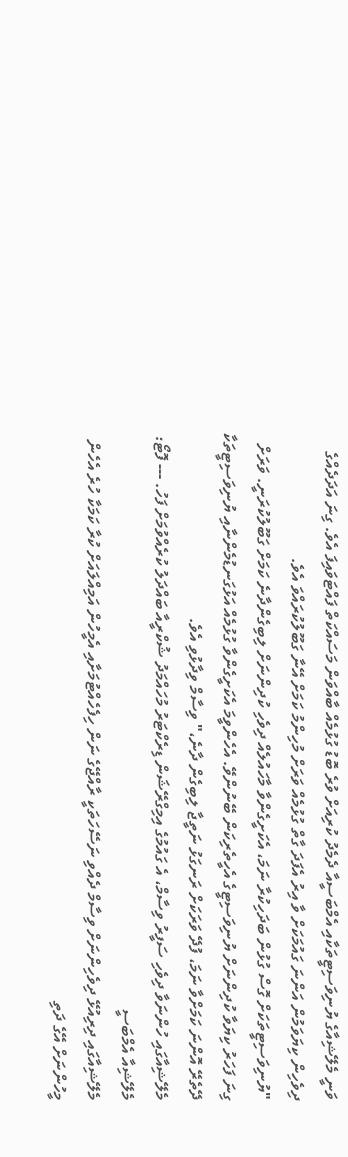ވަނީ މެލޭޝިއާގެ ޔުނިވަސިޓީތަކާއި އެމްބަސީއާ ދެމެދު ކުރިއަށް ވުރެ ބޮޑު ގުޅުމެއް ބާއްވަން މަސައްކަތް ފައްޓަވައިފަ އެވެ. ގިނަ އަދަދެއްގެ ދިވެހިން ކިޔަވަމުން އަންނަ ގައުމަކަށް ވާ އިރު އެފަދަ ގާތް ގުޅުމެއް ވަރަށް މުހިންމު ކަމަށް އޭނާ ގަބޫލުކުރައްވަ އެވެ.
"ޔުނިވަސިޓީތަކަށް ގޮސް ގުޅުން ބަދަހިކުރާ ނަމަ، އެކަށީގެންވާ މާހައުލެއް ދިވެހި ކުދިންނަށް ލިބިގެންދާނެ ކަމަށް ގަބޫލުކުރަނީ. ވަރަށް ގިނަ ފަހަރު ކިޔަވާ ކުދިންނަށް ޔުނިވަސިޓީގެ އެހީތެރިކަން ބޭނުންވޭ. އެހެންވީމަ އެކަށީގެންވާ ގުޅުމެއް އަޅުގަނޑުމެންނާއި ޔުނިވަސިޓީތަކާ ދޭތެރޭ އޮންނަ ކަމަށްވާ ނަމަ، ފުދޭ ވަރަކަށް ރަނގަޅު ނަތީޖާ ލިބިގެން ދާނެ،" ވިސާމް ވިދާޅުވި އެވެ.
މެލޭޝިއާގައި ހުންނަވާ ދިވެހި ސަފީރު ވިސާމް، އެ ގައުމުގެ އިމިގްރޭޝަން ޑިރެކްޓަރު މުހައްމަދު ޝުކްރީއާ ބައްދަލު ކުރެއްވުމަށް ފަހު. --- ފޮޓޯ: މެލޭޝިއާ އެމްބަސީ
މެލޭޝިއާގައި ދިރިއުޅޭ ދިވެހިންނަށް ވިސާމް ދެއްވި ނަސޭހަތަކީ ރާއްޖޭގެ ނަން ހިފެހެއްޓުމަށާއި އެމީހުން އަމިއްލައަށް ކުރާ ކަމަކާ ހުރެ އެހެން މީހުންނަށް އޭގެ ދަތި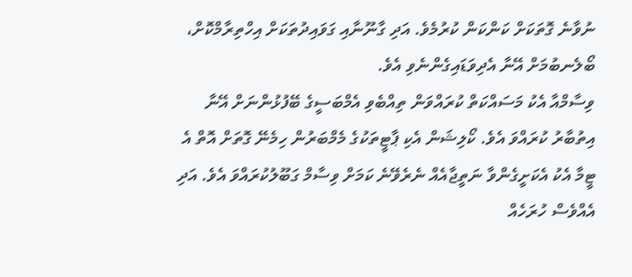ނުވާނެ ގޮތަކަށް ކަންކަން ކުރުމެވެ. އަދި ގާނޫނާއި ގަވައިދުތަކަށް އިހްތިރާމްކޮށް، ބޯލެނބުމަށް އޭނާ އެދިވަޑައިގެންނެވި އެވެ.
ވިސާމްއާ އެކު މަސައްކަތް ކުރައްވަން ތިއްބެވި އެމްބަސީގެ ބޭފުޅުންނަށް އޭނާ އިތުބާރު ކުރައްވަ އެވެ. ކޯލިޝަން އެކި ޕާޓީތަކުގެ މެމްބަރުން ހިމެނޭ ގޮތަށް އޮތް އެ ޓީމާ އެކު އެކަށީގެންވާ ނަތީޖާއެއް ނެރެވޭނެ ކަމަށް ވިސާމް ގަބޫލުކުރައްވަ އެވެ. އަދި އެއްވެސް ހުރަހެއް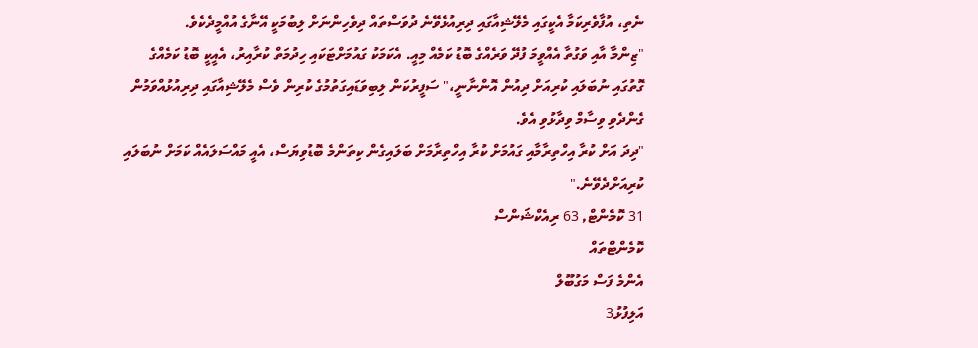ނެތި، އުފާވެރިކަމާ އެކީގައި މެލޭޝިއާގައި ދިރިއުޅެވޭނެ ދުވަސްތައް ދިވެހިންނަށް ލިބުމަކީ އޭނާގެ އުއްމީދެކެވެ.
"ޒިންމާ އާއި ވަގުތާ އެއްވީމަ ފުދޭ ވަރެއްގެ ބޮޑު ކަމެއް މިއީ. އެކަމަކު ގައުމަށްޓަކައި ހިދުމަތް ކުރާއިރު، އެއީކީ ބޮޑު ކަމެއްގެ ގޮތުގައި ނުބަލައި ކުރިއަށް ދިއުން އޮންނާނީ،" ސަފީރުކަން ލިބިވަޑައިގަތުމުގެ ކުރިން ވެސް މެލޭޝިއާގައި ދިރިއުޅުއްވަމުން ގެންދެވި ވިސާމް ވިދާޅުވި އެވެ.
"ދިދަ އަށް ކުރާ އިހްތިރާމާއި ގައުމަށް ކުރާ އިހްތިރާމަށް ބަލައިގެން ކިތަންމެ ބޮޑުވިޔަސް، އެއީ މައްސަލައެއް ކަމަށް ނުބަލައި ކުރިއަށްދެވޭނެ."
31 ކޮމެންޓް, 63 ރިއެކްޝަންސް
ކޮމެންޓްތައް
އެންމެ ފަސް މަގުބޫލް
އަލިފުޅު3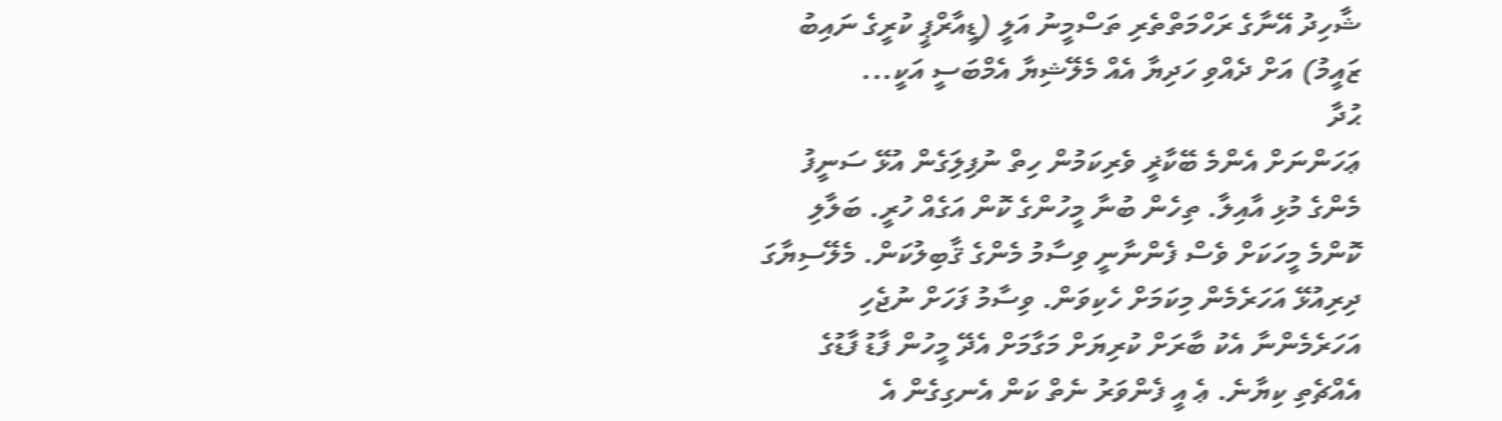ޝާހިދު އޭނާގެ ރަހްމަތްތެރި ތަސްމީނު އަލީ (ޑީއާރްޕީ ކުރީގެ ނައިބު ޒައީމު) އަށް ދެއްވި ހަދިޔާ އެއް މެލޭޝިޔާ އެމްބަސީ އަކީ...
ޙުދާ
ޢަހަންނަށް އެންމެ ބޭކާޜީ ވެރިކަމުން ހިތް ނުފިލަިގެން އުޅޭ ސަނީފު މެންގެ މުޅި އާއިލާ. ތިހެން ބުނާ މީހުންގެ ކޮން އަގެއް ހުރީ. ބަލާލި ކޮންމެ މީހަކަށް ވެސް ފެންނާނީ ވިސާމު މެންގެ ޤާބިލުކަން. މެލޭސިޔާގަ ދިރިއުޅޭ އަހަރެމެން މިކަމަށް ހެކިވަން. ވިސާމު ފަހަށް ނުޖެހި އަހަރެމެންނާ އެކު ބާރަށް ކުރިޔަށް މަގާމަށް އެދޭ މީހުން ފާޑު ފާޑުގެ އެއްޗެތި ކިޔާނެ. ޢެ އީ ފެންވަރު ނެތް ކަން އެނގިގެން އެ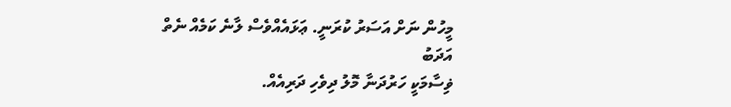މީހުން ނަށް އަސަރު ކުރަނީ. ޢަޅައެއްވެސް ލާނެ ކަމެއް ނެތް
އަދަބު
ޥިސާމަކީ ހަރުދަނާ މޮލު ދިވެހި ދަރިއެއް.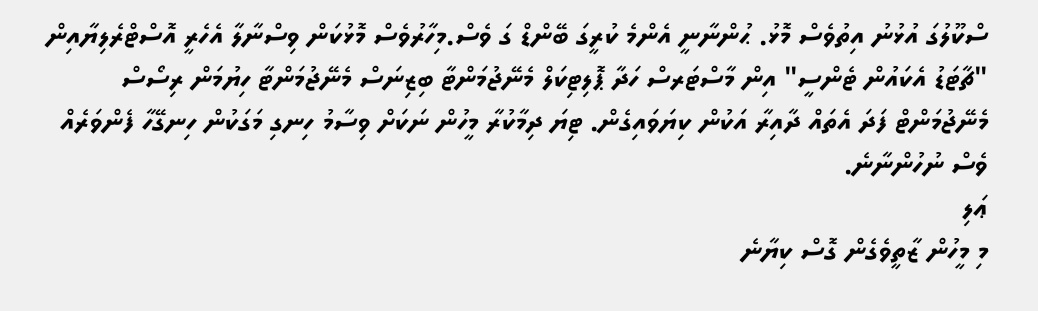ސްކޫލުގަ އުޅުނު އިތުވެސް މޮޅު. ޙުންނާނީ އެންމެ ކުރީގަ ބޭންޑް ގަ ވެސް.މިހާރުވެސް މޮޅުކަން ވިސްނާލާ އެހެރީ އޮސްޓްރެލިޔާއިން "ޗާޓަޑު އެކައުން ޓެންސީ" އިން މާސްޓަރސް ހަދާ ޕޮލިޓިކަލް މެނޭޖުމަންޓާ ބިޒިނަސް މެނޭޖުމަންޓާ ހިޔުމަން ރިސޯސް މެނޭޖުމަންޓް ފަދަ އެތައް ދާއިރާ އަކުން ކިޔަވައިގެން. ޓިޔަ ދިމާކުރާ މީހުން ނަކަށް ވިސާމު ހިނގި މަގަކުން ހިނގޭހާ ފެންވަރެއް ވެސް ނުހުންނާނެ.
ޢަލި
މި މީހުން ޒާތީވެގެން ގޮސް ކިޔާނެ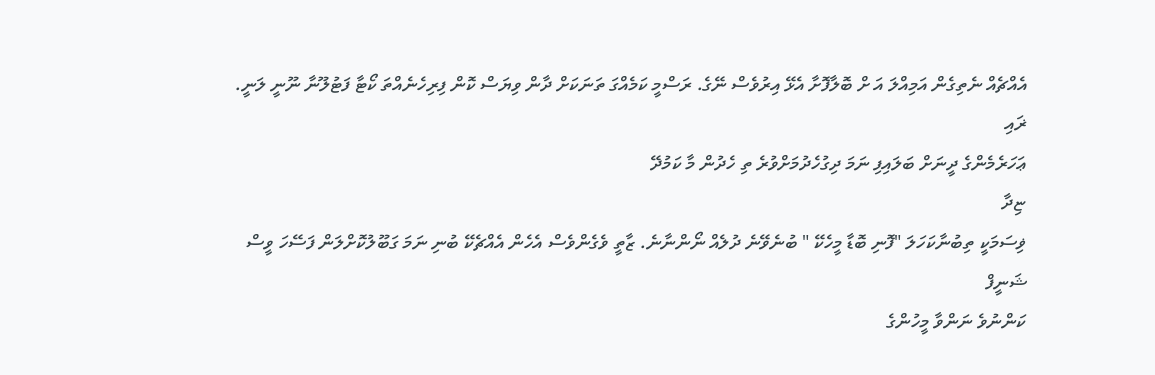އެއްޗެއް ނެތިގެން އަމިއްލަ އަ ށް ބޮލާފޮށާ އެޅޭ އިރުވެސް ނޭގެ. ރަސްމީ ކަމެއްގަ ތަނަކަށް ދާން ވިޔަސް ކޮން ފިރިހެނެއްތަ ކޯޓާ ފަޓުލޫނާ ނޫނީ ލަނީ.
ޜައި
ޢަހަރެމެންގެ ދީނަށް ބަލައިފި ނަމަ ދިގުހެދުމަށްވުރެ ތި ހެދުން މާ ކަމުދޭ
ޏިދާ
ޥިސަމަކީ ތިބުނާކަހަލަ "ފޮނި ބޮޑާ މީހެކޭ " ބުނެވޭނެ ދުލެއް ނޯންނާނެ. ޒާތީ ވެގެންވެސް އެހެން އެއްޗެކޭ ބުނި ނަމަ ގަބޫލުކޮށްލަން ފަސޭހަ ވީސް
ޝަނީފް
ކަންނުވެ ނަންވާ މީހުންގެ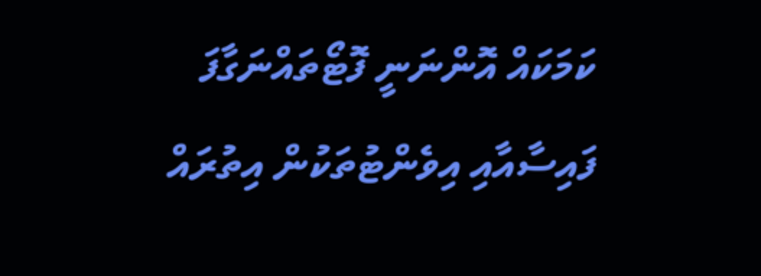ކަމަކައް އޮންނަނީ ފޮޓޯތައްނަގާފަ ފައިސާއާއި އިވެންޓުތަކުން އިތުރައް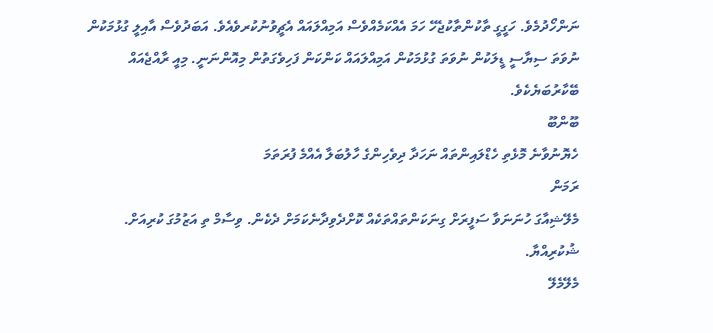ނަންހޯދުމެވެ. ހަގީގީ ތާކުންތާކުޖެހޭ ހަމަ އެއްކަމެއްވެސް އަމިއްލައައް އެޗީވުނުކުރވެއެވެ. އަބަދުވެސް އާއިލީ ގުޅުމަކުން ނުވަތަ ސިޔާސީ ޑީލަކުން ނުވަތަ ގުޅުމަކުން އަމިއްލައައް ކަންކަން ފަހިވެގަތުން މިއޮންނަނީ. މިއީ ރާއްޖެއައް ބޭކާރުބަޔެކެވެ.
ބޫންބޫ
ހެޔޮނުވާނެ މޮޅެތި ހެޑްލައިންތައް ނަހަދާ ދިވެހިންގެ ހާލުބަލާ އެއްމެ ފުރަތަމަ
ރަމަން
މެލޭޝިއާގަ ހުނަނަވާ ސަފީރަށް ގިނަކަންތައްތަކެއް ކޮށްދެވިދާނެކަމަށް ދެކެން. ވިސާމް ތި އަޒުމުގަ ކުރިއަށް. ޝުކުރިއްޔާ.
މެލޭމެލޭ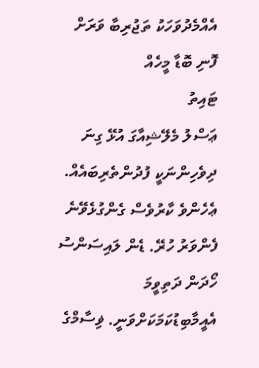އެއްމެދުވަހަކު ތަޖުރިބާ ވަރަށް ފޮނި ބޮޑާ މީހެއް
ޓައިތު
ޢަސްލު މެލޭޝިއާގަ އުޅޭ ގިނަ ދިވެހިންނަކީ ފުދުންތެރިބައެއް. ޢެހެންވެ ކާރުވެސް ގެންގުޅެވޭނެ ފެންވަރު ހުރޭ. ޑެން ލައިސަންސު ހޯދަން ދަތިވީމަ އެއީމާބިޑުކަމަކަށްވަނީ. ޥިސާމްގެ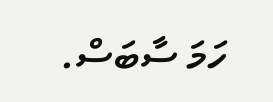ހަމަ ސާބަސް.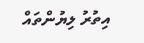އިތުރު ލިޔުންތައް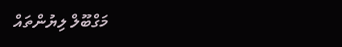މަގްބޫލް ލިޔުންތައް